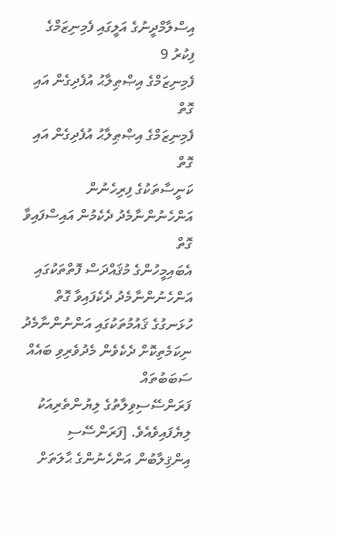އިސްލާމްދީނުގެ އަލީގައި ފެމިނިޒަމްގެ ފިކުރު 9
ފެމިނިޒަމްގެ އިޞްޠިލާޙު އުފެދިގެން އައި ގޮތް
ފެމިނިޒަމްގެ އިޞްޠިލާޙު އުފެދިގެން އައި ގޮތް
ކަނީސާތަކުގެ ފިރިހެނުން އަންހެނުންނާމެދު ދެކެމުން އައިސްފައިވާ ގޮތް
އެބައިމީހުންގެ މުޤައްދަސް ފޮތްތަކުގައި އަންހެނުންނާމެދު ދެކެފައިވާ ގޮތް
ހުޅަނގުގެ ޤައުމުތަކުގައި އަންނުންނާމެދު ނިކަމެތިކޮށް ދެކެވެން މެދުވެރިވި ބައެއް ސަބަބުތައް
ފަރަންސޭސިވިލާތުގެ ލިޔުންތެރިއަކު ލިޔެފައިވެއެވެ. [ފަރަންސޭސި އިންޤިލާބުން އަންހެނުންގެ ޙާލަތަށް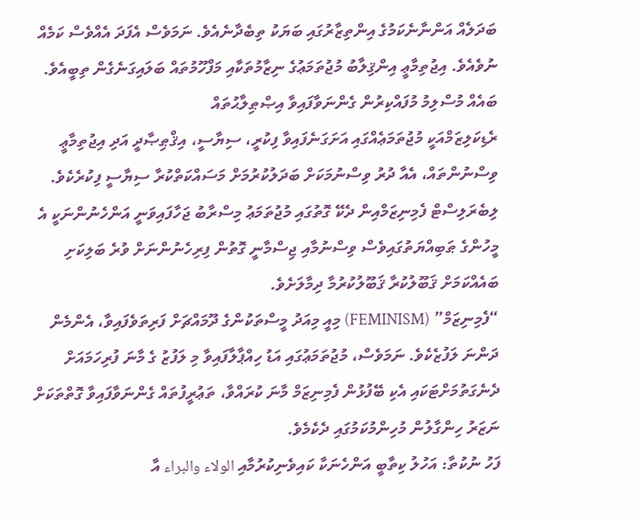ބަދަލެއް އަންނާނެކަމުގެ އިންތިޒާރުގައި ބަޔަކު ތިބެދާނެއެވެ. ނަމަވެސް އެފަދަ އެއްވެސް ކަމެއް ނުވެއެވެ. އިޖުތިމާޢީ އިންޤިލާބު މުޖުތަމަޢުގެ ނިޒާމުތަކާއި މަފްހޫމުތައް ބަލައިގަނެގެން ތިބީއެވެ.
ބައެއް މުސްލިމު މުފައްކިރުން ގެންނަވާފައިވާ އިޞްޠިލާޙުތައް
ރެޑިކަލިޒަމްއަކީ މުޖުތަމަޢެއްގައި އަށަގަނެފައިވާ ފިކުރީ، ސިޔާސީ، އިޤްޠިޞާދީ އަދި އިޖުތިމާޢީ ވިސްނުންތައް، އެއާ ދުރު ވިސްނުމަކަށް ބަދަލުކުރުމަށް މަސައްކަތްކުރާ ސިޔާސީ ފިކުރެކެވެ.
ލިބެރަލިސްޓް ފެމިނިޒަމްއިން ދެކޭ ގޮތުގައި މުޖުތަމަޢު މިސްރާބު ޖަހާފައިވަނީ އަންހެނުންނަކީ އެ މީހުންގެ ޠަބިއްޔަތުގައިވެސް ވިސްނުމާއި ޖިސްމާނީ ގޮތުން ފިރިހެނުންނަށް ވުރެ ބަލިކަށި ބައެއްކަމަށް ޤަބޫލުކުރާ ޤަބޫލުކުރުމާ ދިމާލަށެވެ.
“ފެމިނިޒަމް” (FEMINISM) މިއީ މިއަދު މީސްތަކުންގެ ދޫމައްޗަށް ފަރިތަވެފައިވާ، އެންމެން ދަންނަ ލަފުޒެކެވެ. ނަމަވެސް، މުޖުތަމަޢުގައި އަޑު ހިއްޕާލާފައިވާ މި ލަފުޒު ގެ މާނަ ފުރިހަމައަށް ދެނެގަތުމަށްޓަކައި އެކި ބޭފުޅުން ފެމިނިޒަމް މާނަ ކުރައްވާ، ތަޢުރީފުތައް ގެންނަވާފައިވާ ގޮތްތަކަށް ނަޒަރު ހިންގާލުން މުހިންމުކަމުގައި ދެކެމެވެ.
ފަހު ނުކުތާ: އަހުލު ކިތާބީ އަންހެނަކާ ކައިވެނިކުރުމާއި الولاء والبراء އާ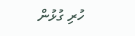ހުރި ގުޅުން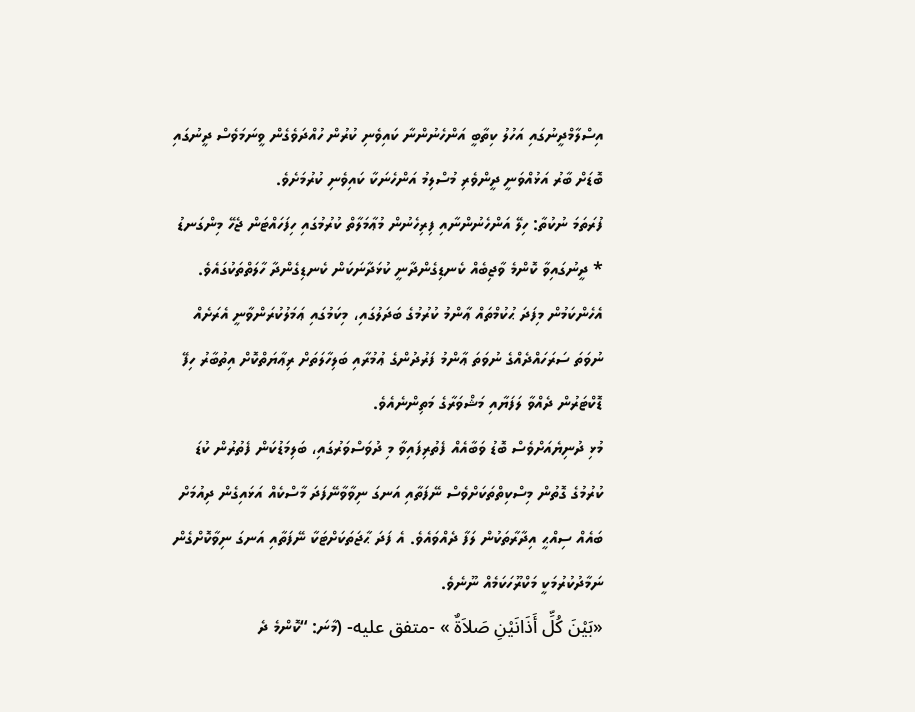އިސްލާމްދީނުގައި އަހުލު ކިތާބީ އަންހެނުންނާ ކައިވެނި ކުރުން ހުއްދަވެގެން ވީނަމަވެސް ދީނުގައި ބޮޑަށް ބާރު އަޅުއްވަނީ ދީންވެރި މުސްލިމު އަންހެނަކާ ކައިވެނި ކުރުމަށެވެ.
ފުރަތަމަ ނުކުތާ: ހިލޭ އަންހެނުންނާއި ފިރިހެނުން މުޢާމަލާތް ކުރުމުގައި ހިފަހައްޓަން ޖެހޭ މިންގަނޑު
* ދީނުގައިވާ ކޮންމެ ވާޖިބެއް ކެނޑިގެންދާނީ ކުޅަދާނަކަން ކެނޑިގެންދާ ހާލަތްތަކުގައެވެ. އެހެންކަމުން މިފަދަ ޙުކުމްތައް ޢާންމު ކުރުމުގެ ބަދަލުގައި، މިކަމުގައި ޢަމަލުކުރަންވާނީ އެރަށެއް ނުވަތަ ސަރަހައްދެއްގެ ނުވަތަ ޢާންމު ފަރުދުންގެ ޢުމުރާއި ބަލިހާލަތަށް ރިޢާޔަތްކޮށް އިތުބާރު ހިފޭ ޑޮކްޓަރުން ދެއްވާ ލަފަޔާއި މަޝްވަރާގެ މަތިންނެއެވެ.
މުޅި ދުނިޔެއަށްވެސް ބޮޑު ވަބާއެއް ފެތުރިފައިވާ މި ދުވަސްވަރުގައި، ބަލިމަޑުކަން ފެތުރުން ކުޑަ ކުރުމުގެ ގޮތުން މިސްކިތްތަކަށްވެސް ނޭފަތާއި އަނގަ ނިވާވާނޭފަދަ މާސްކެއް އަޅައިގެން ދިއުމަށް ބައެއް ސިއްޙީ އިދާރާތަކުން ލަފާ ދެއްވައެވެ. އެ ފަދަ ޙާޖަތަކަށްޓަކާ ނޭފަތާއި އަނގަ ނިވާކޮށްގެން ނަމާދުކުރުމަކީ މަކްރޫހަކަމެއް ނޫނެވެ.
«بَيْنَ كُلِّ أَذَانَيْنِ صَلاَةٌ » -متفق عليه- (މާނަ: “ކޮންމެ ދެ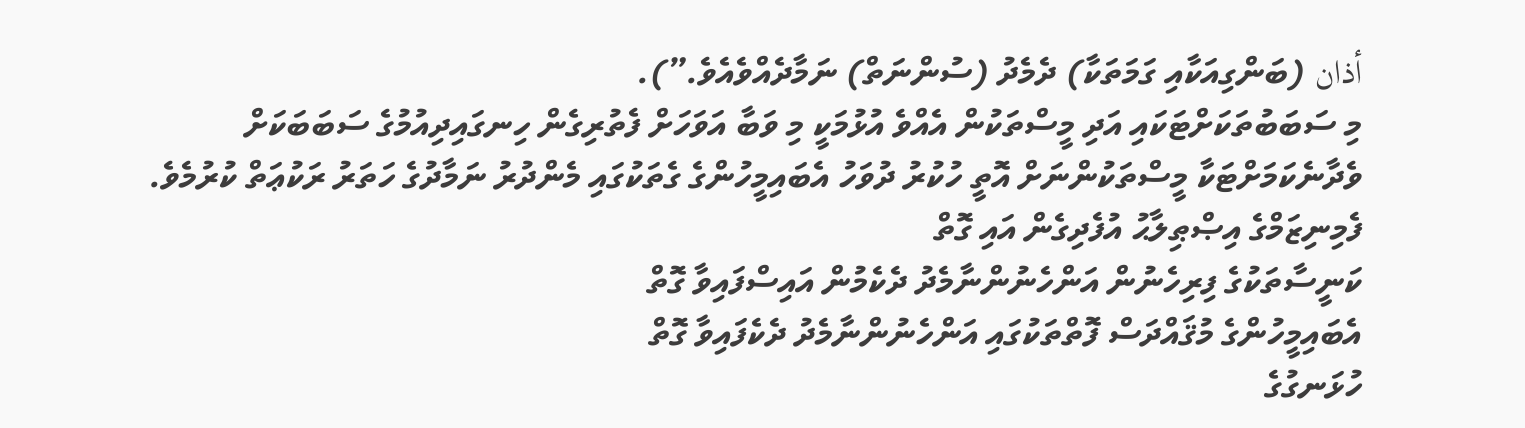أذان (ބަންގިއަކާއި ގަމަތަކާ) ދެމެދު (ސުންނަތް) ނަމާދެއްވެއެވެ.”).
މި ސަބަބުތަކަށްޓަކައި އަދި މީސްތަކުން އެއްވެ އުޅުމަކީ މި ވަބާ އަވަހަށް ފެތުރިގެން ހިނގައިދިއުމުގެ ސަބަބަކަށް ވެދާނެކަމަށްޓަކާ މީސްތަކުންނަށް އޮތީ ހުކުރު ދުވަހު އެބައިމީހުންގެ ގެތަކުގައި މެންދުރު ނަމާދުގެ ހަތަރު ރަކުޢަތް ކުރުމެވެ.
ފެމިނިޒަމްގެ އިޞްޠިލާޙު އުފެދިގެން އައި ގޮތް
ކަނީސާތަކުގެ ފިރިހެނުން އަންހެނުންނާމެދު ދެކެމުން އައިސްފައިވާ ގޮތް
އެބައިމީހުންގެ މުޤައްދަސް ފޮތްތަކުގައި އަންހެނުންނާމެދު ދެކެފައިވާ ގޮތް
ހުޅަނގުގެ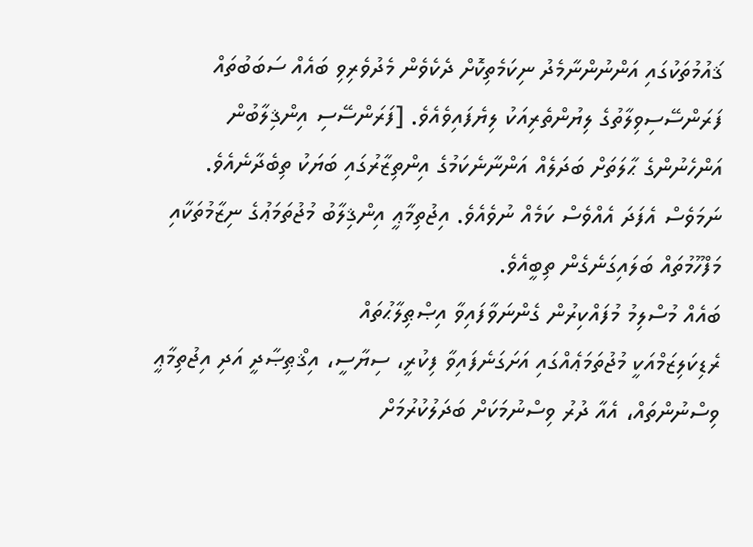ޤައުމުތަކުގައި އަންނުންނާމެދު ނިކަމެތިކޮށް ދެކެވެން މެދުވެރިވި ބައެއް ސަބަބުތައް
ފަރަންސޭސިވިލާތުގެ ލިޔުންތެރިއަކު ލިޔެފައިވެއެވެ. [ފަރަންސޭސި އިންޤިލާބުން އަންހެނުންގެ ޙާލަތަށް ބަދަލެއް އަންނާނެކަމުގެ އިންތިޒާރުގައި ބަޔަކު ތިބެދާނެއެވެ. ނަމަވެސް އެފަދަ އެއްވެސް ކަމެއް ނުވެއެވެ. އިޖުތިމާޢީ އިންޤިލާބު މުޖުތަމަޢުގެ ނިޒާމުތަކާއި މަފްހޫމުތައް ބަލައިގަނެގެން ތިބީއެވެ.
ބައެއް މުސްލިމު މުފައްކިރުން ގެންނަވާފައިވާ އިޞްޠިލާޙުތައް
ރެޑިކަލިޒަމްއަކީ މުޖުތަމަޢެއްގައި އަށަގަނެފައިވާ ފިކުރީ، ސިޔާސީ، އިޤްޠިޞާދީ އަދި އިޖުތިމާޢީ ވިސްނުންތައް، އެއާ ދުރު ވިސްނުމަކަށް ބަދަލުކުރުމަށް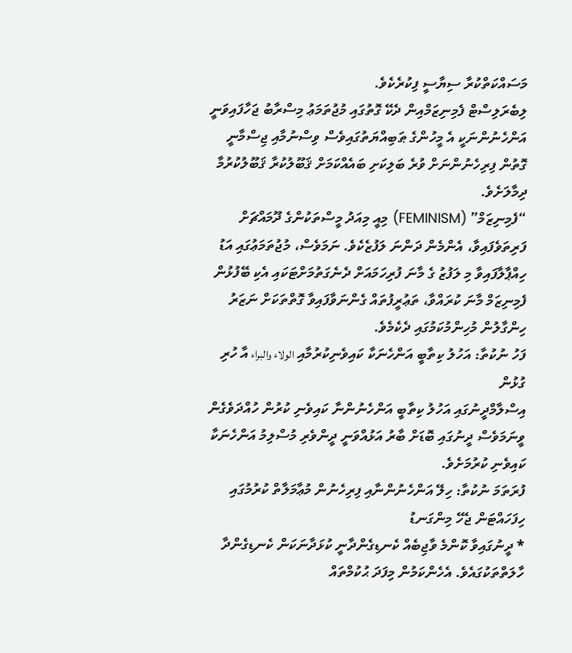މަސައްކަތްކުރާ ސިޔާސީ ފިކުރެކެވެ.
ލިބެރަލިސްޓް ފެމިނިޒަމްއިން ދެކޭ ގޮތުގައި މުޖުތަމަޢު މިސްރާބު ޖަހާފައިވަނީ އަންހެނުންނަކީ އެ މީހުންގެ ޠަބިއްޔަތުގައިވެސް ވިސްނުމާއި ޖިސްމާނީ ގޮތުން ފިރިހެނުންނަށް ވުރެ ބަލިކަށި ބައެއްކަމަށް ޤަބޫލުކުރާ ޤަބޫލުކުރުމާ ދިމާލަށެވެ.
“ފެމިނިޒަމް” (FEMINISM) މިއީ މިއަދު މީސްތަކުންގެ ދޫމައްޗަށް ފަރިތަވެފައިވާ، އެންމެން ދަންނަ ލަފުޒެކެވެ. ނަމަވެސް، މުޖުތަމަޢުގައި އަޑު ހިއްޕާލާފައިވާ މި ލަފުޒު ގެ މާނަ ފުރިހަމައަށް ދެނެގަތުމަށްޓަކައި އެކި ބޭފުޅުން ފެމިނިޒަމް މާނަ ކުރައްވާ، ތަޢުރީފުތައް ގެންނަވާފައިވާ ގޮތްތަކަށް ނަޒަރު ހިންގާލުން މުހިންމުކަމުގައި ދެކެމެވެ.
ފަހު ނުކުތާ: އަހުލު ކިތާބީ އަންހެނަކާ ކައިވެނިކުރުމާއި الولاء والبراء އާ ހުރި ގުޅުން
އިސްލާމްދީނުގައި އަހުލު ކިތާބީ އަންހެނުންނާ ކައިވެނި ކުރުން ހުއްދަވެގެން ވީނަމަވެސް ދީނުގައި ބޮޑަށް ބާރު އަޅުއްވަނީ ދީންވެރި މުސްލިމު އަންހެނަކާ ކައިވެނި ކުރުމަށެވެ.
ފުރަތަމަ ނުކުތާ: ހިލޭ އަންހެނުންނާއި ފިރިހެނުން މުޢާމަލާތް ކުރުމުގައި ހިފަހައްޓަން ޖެހޭ މިންގަނޑު
* ދީނުގައިވާ ކޮންމެ ވާޖިބެއް ކެނޑިގެންދާނީ ކުޅަދާނަކަން ކެނޑިގެންދާ ހާލަތްތަކުގައެވެ. އެހެންކަމުން މިފަދަ ޙުކުމްތައް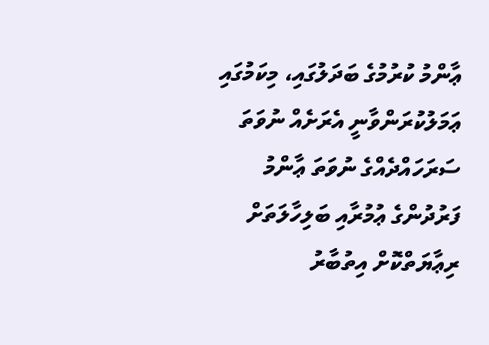ޢާންމު ކުރުމުގެ ބަދަލުގައި، މިކަމުގައި ޢަމަލުކުރަންވާނީ އެރަށެއް ނުވަތަ ސަރަހައްދެއްގެ ނުވަތަ ޢާންމު ފަރުދުންގެ ޢުމުރާއި ބަލިހާލަތަށް ރިޢާޔަތްކޮށް އިތުބާރު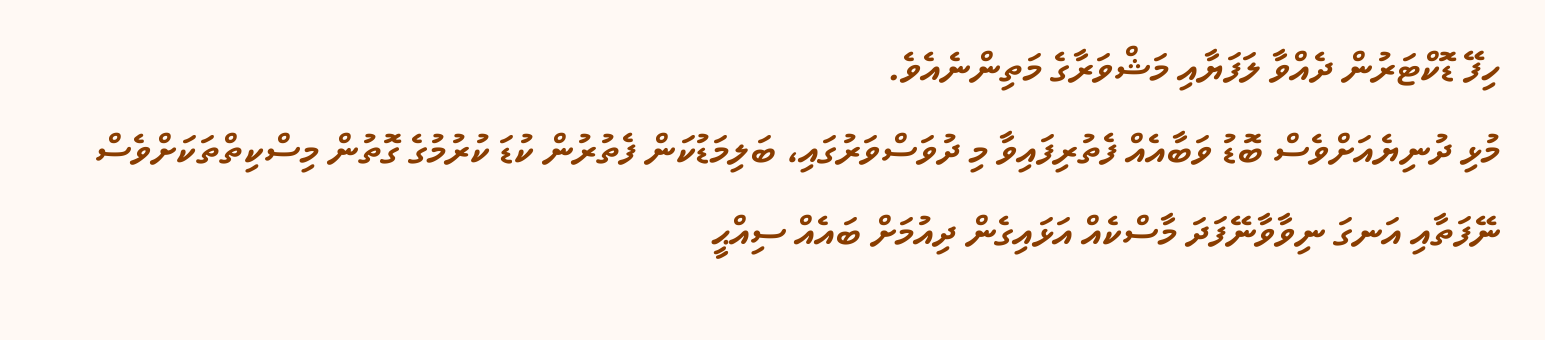ހިފޭ ޑޮކްޓަރުން ދެއްވާ ލަފަޔާއި މަޝްވަރާގެ މަތިންނެއެވެ.
މުޅި ދުނިޔެއަށްވެސް ބޮޑު ވަބާއެއް ފެތުރިފައިވާ މި ދުވަސްވަރުގައި، ބަލިމަޑުކަން ފެތުރުން ކުޑަ ކުރުމުގެ ގޮތުން މިސްކިތްތަކަށްވެސް ނޭފަތާއި އަނގަ ނިވާވާނޭފަދަ މާސްކެއް އަޅައިގެން ދިއުމަށް ބައެއް ސިއްޙީ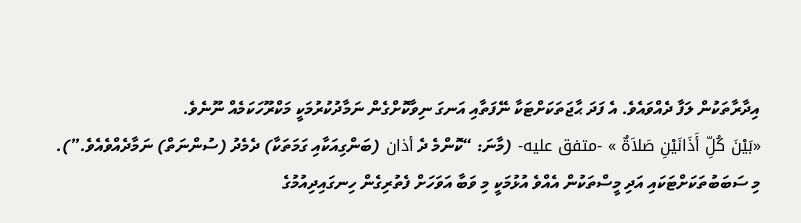އިދާރާތަކުން ލަފާ ދެއްވައެވެ. އެ ފަދަ ޙާޖަތަކަށްޓަކާ ނޭފަތާއި އަނގަ ނިވާކޮށްގެން ނަމާދުކުރުމަކީ މަކްރޫހަކަމެއް ނޫނެވެ.
«بَيْنَ كُلِّ أَذَانَيْنِ صَلاَةٌ » -متفق عليه- (މާނަ: “ކޮންމެ ދެ أذان (ބަންގިއަކާއި ގަމަތަކާ) ދެމެދު (ސުންނަތް) ނަމާދެއްވެއެވެ.”).
މި ސަބަބުތަކަށްޓަކައި އަދި މީސްތަކުން އެއްވެ އުޅުމަކީ މި ވަބާ އަވަހަށް ފެތުރިގެން ހިނގައިދިއުމުގެ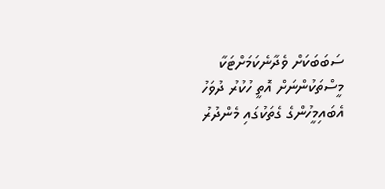ސަބަބަކަށް ވެދާނެކަމަށްޓަކާ މީސްތަކުންނަށް އޮތީ ހުކުރު ދުވަހު އެބައިމީހުންގެ ގެތަކުގައި މެންދުރު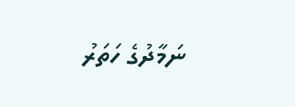ނަމާދުގެ ހަތަރު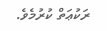ރަކުޢަތް ކުރުމެވެ.